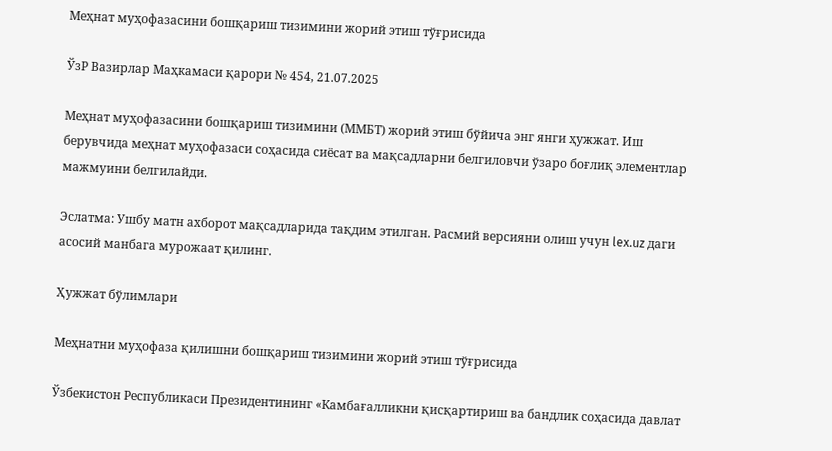Меҳнат муҳофазасини бошқариш тизимини жорий этиш тўғрисида

ЎзР Вазирлар Маҳкамаси қарори № 454, 21.07.2025

Меҳнат муҳофазасини бошқариш тизимини (ММБТ) жорий этиш бўйича энг янги ҳужжат. Иш берувчида меҳнат муҳофазаси соҳасида сиёсат ва мақсадларни белгиловчи ўзаро боғлиқ элементлар мажмуини белгилайди.

Эслатма: Ушбу матн ахборот мақсадларида тақдим этилган. Расмий версияни олиш учун lex.uz даги асосий манбага мурожаат қилинг.

Ҳужжат бўлимлари

Меҳнатни муҳофаза қилишни бошқариш тизимини жорий этиш тўғрисида

Ўзбекистон Республикаси Президентининг «Камбағалликни қисқартириш ва бандлик соҳасида давлат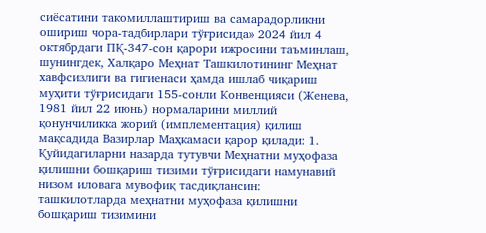сиёсатини такомиллаштириш ва самарадорликни ошириш чора-тадбирлари тўғрисида» 2024 йил 4 октябрдаги ПҚ-347-сон қарори ижросини таъминлаш, шунингдек, Халқаро Меҳнат Ташкилотининг Меҳнат хавфсизлиги ва гигиенаси ҳамда ишлаб чиқариш муҳити тўғрисидаги 155-сонли Конвенцияси (Женева, 1981 йил 22 июнь) нормаларини миллий қонунчиликка жорий (имплементация) қилиш мақсадида Вазирлар Маҳкамаси қарор қилади: 1. Қуйидагиларни назарда тутувчи Меҳнатни муҳофаза қилишни бошқариш тизими тўғрисидаги намунавий низом иловага мувофиқ тасдиқлансин: ташкилотларда меҳнатни муҳофаза қилишни бошқариш тизимини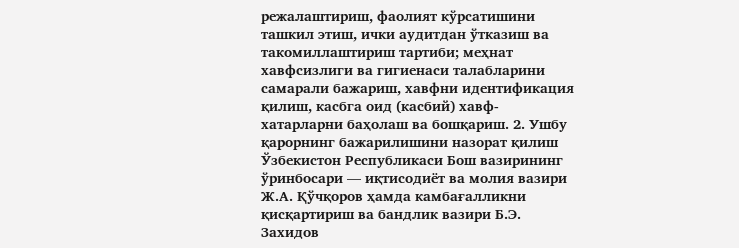режалаштириш, фаолият кўрсатишини ташкил этиш, ички аудитдан ўтказиш ва такомиллаштириш тартиби; меҳнат хавфсизлиги ва гигиенаси талабларини самарали бажариш, хавфни идентификация қилиш, касбга оид (касбий) хавф-хатарларни баҳолаш ва бошқариш. 2. Ушбу қарорнинг бажарилишини назорат қилиш Ўзбекистон Республикаси Бош вазирининг ўринбосари — иқтисодиёт ва молия вазири Ж.А. Қўчқоров ҳамда камбағалликни қисқартириш ва бандлик вазири Б.Э. Захидов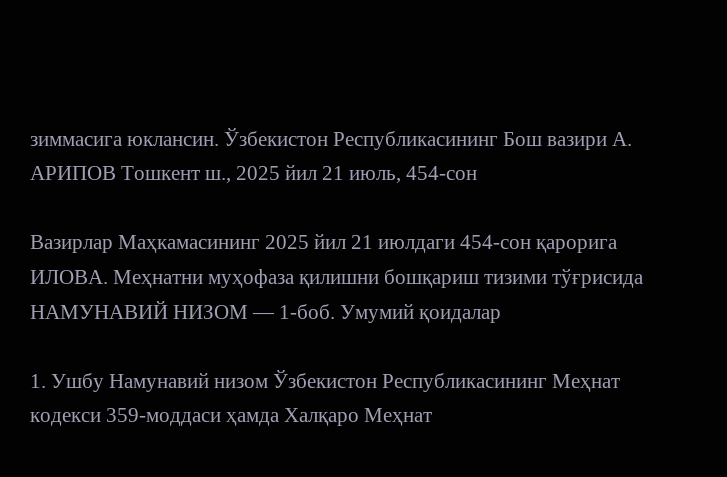зиммасига юклансин. Ўзбекистон Республикасининг Бош вазири А. АРИПОВ Тошкент ш., 2025 йил 21 июль, 454-сон

Вазирлар Маҳкамасининг 2025 йил 21 июлдаги 454-сон қарорига ИЛОВА. Меҳнатни муҳофаза қилишни бошқариш тизими тўғрисида НАМУНАВИЙ НИЗОМ — 1-боб. Умумий қоидалар

1. Ушбу Намунавий низом Ўзбекистон Республикасининг Меҳнат кодекси 359-моддаси ҳамда Халқаро Меҳнат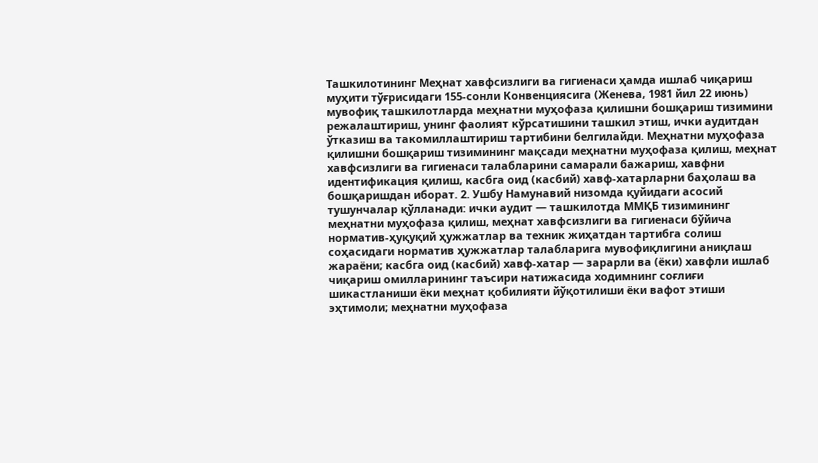Ташкилотининг Меҳнат хавфсизлиги ва гигиенаси ҳамда ишлаб чиқариш муҳити тўғрисидаги 155-сонли Конвенциясига (Женева, 1981 йил 22 июнь) мувофиқ ташкилотларда меҳнатни муҳофаза қилишни бошқариш тизимини режалаштириш, унинг фаолият кўрсатишини ташкил этиш, ички аудитдан ўтказиш ва такомиллаштириш тартибини белгилайди. Меҳнатни муҳофаза қилишни бошқариш тизимининг мақсади меҳнатни муҳофаза қилиш, меҳнат хавфсизлиги ва гигиенаси талабларини самарали бажариш, хавфни идентификация қилиш, касбга оид (касбий) хавф-хатарларни баҳолаш ва бошқаришдан иборат. 2. Ушбу Намунавий низомда қуйидаги асосий тушунчалар қўлланади: ички аудит — ташкилотда ММҚБ тизимининг меҳнатни муҳофаза қилиш, меҳнат хавфсизлиги ва гигиенаси бўйича норматив-ҳуқуқий ҳужжатлар ва техник жиҳатдан тартибга солиш соҳасидаги норматив ҳужжатлар талабларига мувофиқлигини аниқлаш жараёни; касбга оид (касбий) хавф-хатар — зарарли ва (ёки) хавфли ишлаб чиқариш омилларининг таъсири натижасида ходимнинг соғлиғи шикастланиши ёки меҳнат қобилияти йўқотилиши ёки вафот этиши эҳтимоли; меҳнатни муҳофаза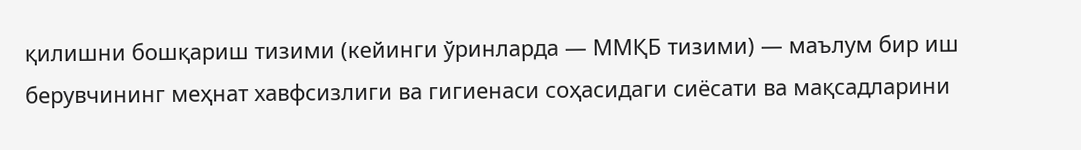қилишни бошқариш тизими (кейинги ўринларда — ММҚБ тизими) — маълум бир иш берувчининг меҳнат хавфсизлиги ва гигиенаси соҳасидаги сиёсати ва мақсадларини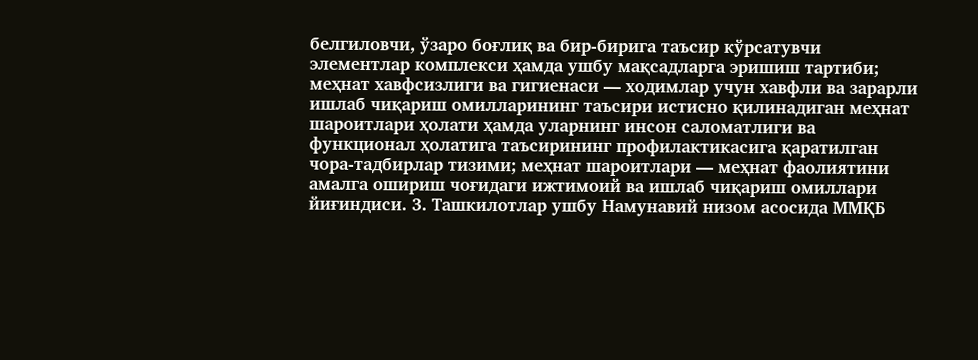белгиловчи, ўзаро боғлиқ ва бир-бирига таъсир кўрсатувчи элементлар комплекси ҳамда ушбу мақсадларга эришиш тартиби; меҳнат хавфсизлиги ва гигиенаси — ходимлар учун хавфли ва зарарли ишлаб чиқариш омилларининг таъсири истисно қилинадиган меҳнат шароитлари ҳолати ҳамда уларнинг инсон саломатлиги ва функционал ҳолатига таъсирининг профилактикасига қаратилган чора-тадбирлар тизими; меҳнат шароитлари — меҳнат фаолиятини амалга ошириш чоғидаги ижтимоий ва ишлаб чиқариш омиллари йиғиндиси. 3. Ташкилотлар ушбу Намунавий низом асосида ММҚБ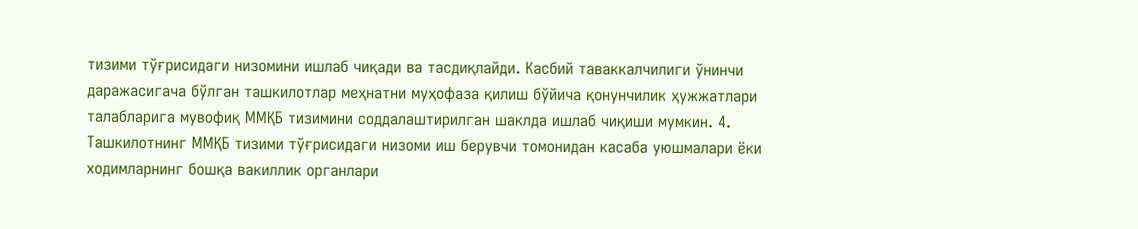тизими тўғрисидаги низомини ишлаб чиқади ва тасдиқлайди. Касбий таваккалчилиги ўнинчи даражасигача бўлган ташкилотлар меҳнатни муҳофаза қилиш бўйича қонунчилик ҳужжатлари талабларига мувофиқ ММҚБ тизимини соддалаштирилган шаклда ишлаб чиқиши мумкин. 4. Ташкилотнинг ММҚБ тизими тўғрисидаги низоми иш берувчи томонидан касаба уюшмалари ёки ходимларнинг бошқа вакиллик органлари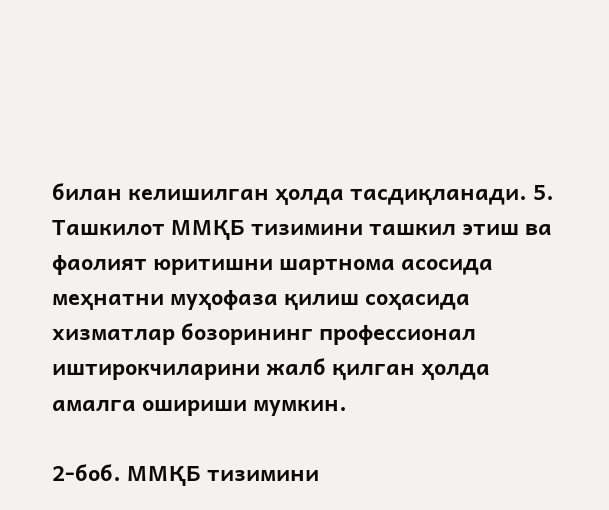билан келишилган ҳолда тасдиқланади. 5. Ташкилот ММҚБ тизимини ташкил этиш ва фаолият юритишни шартнома асосида меҳнатни муҳофаза қилиш соҳасида хизматлар бозорининг профессионал иштирокчиларини жалб қилган ҳолда амалга ошириши мумкин.

2-боб. ММҚБ тизимини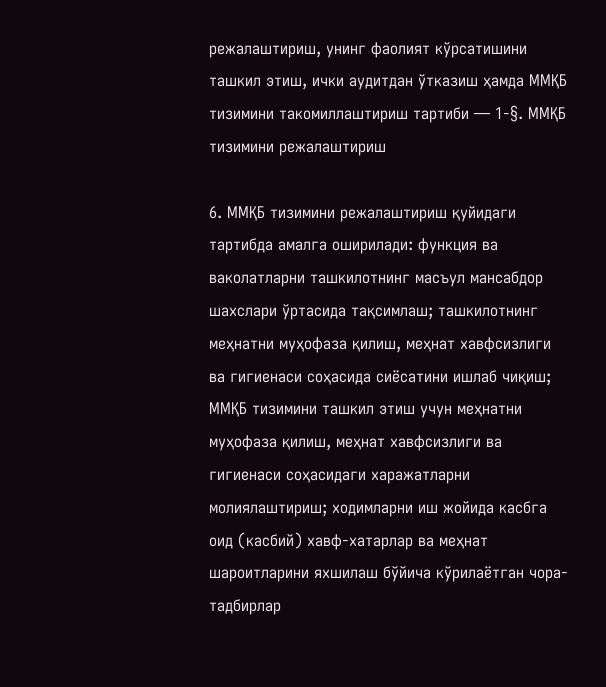режалаштириш, унинг фаолият кўрсатишини ташкил этиш, ички аудитдан ўтказиш ҳамда ММҚБ тизимини такомиллаштириш тартиби — 1-§. ММҚБ тизимини режалаштириш

6. ММҚБ тизимини режалаштириш қуйидаги тартибда амалга оширилади: функция ва ваколатларни ташкилотнинг масъул мансабдор шахслари ўртасида тақсимлаш; ташкилотнинг меҳнатни муҳофаза қилиш, меҳнат хавфсизлиги ва гигиенаси соҳасида сиёсатини ишлаб чиқиш; ММҚБ тизимини ташкил этиш учун меҳнатни муҳофаза қилиш, меҳнат хавфсизлиги ва гигиенаси соҳасидаги харажатларни молиялаштириш; ходимларни иш жойида касбга оид (касбий) хавф-хатарлар ва меҳнат шароитларини яхшилаш бўйича кўрилаётган чора-тадбирлар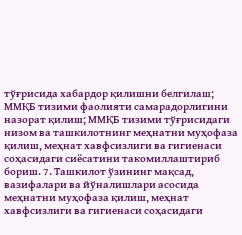тўғрисида хабардор қилишни белгилаш; ММҚБ тизими фаолияти самарадорлигини назорат қилиш; ММҚБ тизими тўғрисидаги низом ва ташкилотнинг меҳнатни муҳофаза қилиш, меҳнат хавфсизлиги ва гигиенаси соҳасидаги сиёсатини такомиллаштириб бориш. 7. Ташкилот ўзининг мақсад, вазифалари ва йўналишлари асосида меҳнатни муҳофаза қилиш, меҳнат хавфсизлиги ва гигиенаси соҳасидаги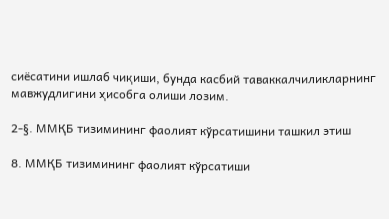сиёсатини ишлаб чиқиши, бунда касбий таваккалчиликларнинг мавжудлигини ҳисобга олиши лозим.

2-§. ММҚБ тизимининг фаолият кўрсатишини ташкил этиш

8. ММҚБ тизимининг фаолият кўрсатиши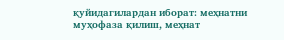қуйидагилардан иборат: меҳнатни муҳофаза қилиш, меҳнат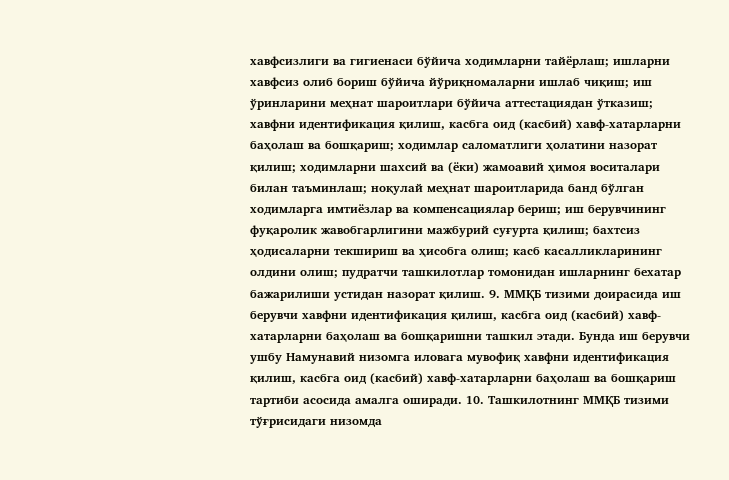хавфсизлиги ва гигиенаси бўйича ходимларни тайёрлаш; ишларни хавфсиз олиб бориш бўйича йўриқномаларни ишлаб чиқиш; иш ўринларини меҳнат шароитлари бўйича аттестациядан ўтказиш; хавфни идентификация қилиш, касбга оид (касбий) хавф-хатарларни баҳолаш ва бошқариш; ходимлар саломатлиги ҳолатини назорат қилиш; ходимларни шахсий ва (ёки) жамоавий ҳимоя воситалари билан таъминлаш; ноқулай меҳнат шароитларида банд бўлган ходимларга имтиёзлар ва компенсациялар бериш; иш берувчининг фуқаролик жавобгарлигини мажбурий суғурта қилиш; бахтсиз ҳодисаларни текшириш ва ҳисобга олиш; касб касалликларининг олдини олиш; пудратчи ташкилотлар томонидан ишларнинг бехатар бажарилиши устидан назорат қилиш. 9. ММҚБ тизими доирасида иш берувчи хавфни идентификация қилиш, касбга оид (касбий) хавф-хатарларни баҳолаш ва бошқаришни ташкил этади. Бунда иш берувчи ушбу Намунавий низомга иловага мувофиқ хавфни идентификация қилиш, касбга оид (касбий) хавф-хатарларни баҳолаш ва бошқариш тартиби асосида амалга оширади. 10. Ташкилотнинг ММҚБ тизими тўғрисидаги низомда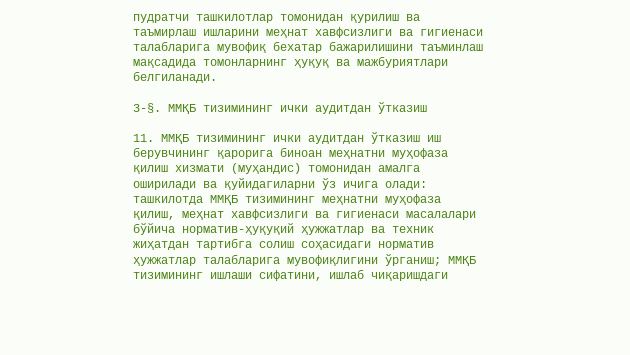пудратчи ташкилотлар томонидан қурилиш ва таъмирлаш ишларини меҳнат хавфсизлиги ва гигиенаси талабларига мувофиқ бехатар бажарилишини таъминлаш мақсадида томонларнинг ҳуқуқ ва мажбуриятлари белгиланади.

3-§. ММҚБ тизимининг ички аудитдан ўтказиш

11. ММҚБ тизимининг ички аудитдан ўтказиш иш берувчининг қарорига биноан меҳнатни муҳофаза қилиш хизмати (муҳандис) томонидан амалга оширилади ва қуйидагиларни ўз ичига олади: ташкилотда ММҚБ тизимининг меҳнатни муҳофаза қилиш, меҳнат хавфсизлиги ва гигиенаси масалалари бўйича норматив-ҳуқуқий ҳужжатлар ва техник жиҳатдан тартибга солиш соҳасидаги норматив ҳужжатлар талабларига мувофиқлигини ўрганиш; ММҚБ тизимининг ишлаши сифатини, ишлаб чиқаришдаги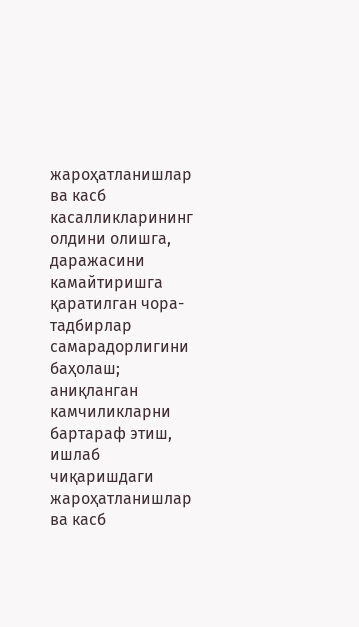жароҳатланишлар ва касб касалликларининг олдини олишга, даражасини камайтиришга қаратилган чора-тадбирлар самарадорлигини баҳолаш; аниқланган камчиликларни бартараф этиш, ишлаб чиқаришдаги жароҳатланишлар ва касб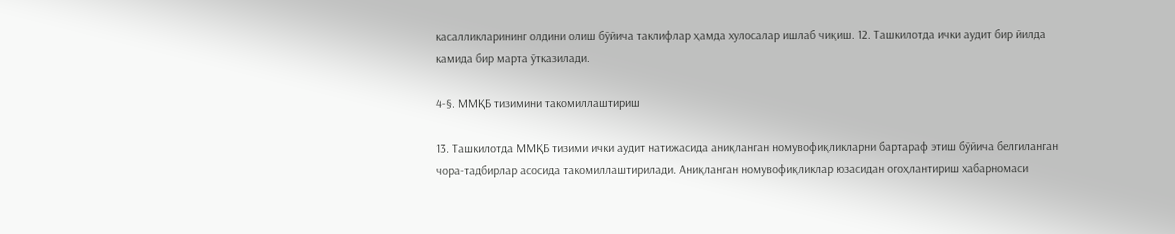касалликларининг олдини олиш бўйича таклифлар ҳамда хулосалар ишлаб чиқиш. 12. Ташкилотда ички аудит бир йилда камида бир марта ўтказилади.

4-§. ММҚБ тизимини такомиллаштириш

13. Ташкилотда ММҚБ тизими ички аудит натижасида аниқланган номувофиқликларни бартараф этиш бўйича белгиланган чора-тадбирлар асосида такомиллаштирилади. Аниқланган номувофиқликлар юзасидан огоҳлантириш хабарномаси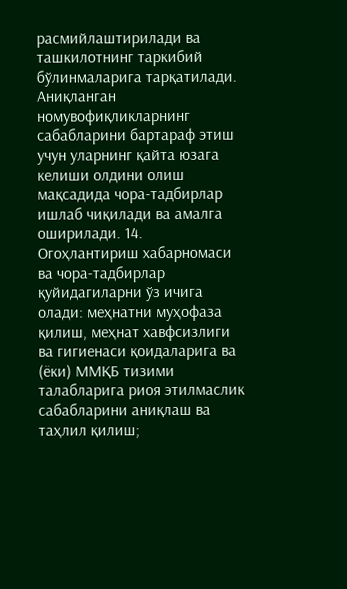расмийлаштирилади ва ташкилотнинг таркибий бўлинмаларига тарқатилади. Аниқланган номувофиқликларнинг сабабларини бартараф этиш учун уларнинг қайта юзага келиши олдини олиш мақсадида чора-тадбирлар ишлаб чиқилади ва амалга оширилади. 14. Огоҳлантириш хабарномаси ва чора-тадбирлар қуйидагиларни ўз ичига олади: меҳнатни муҳофаза қилиш, меҳнат хавфсизлиги ва гигиенаси қоидаларига ва (ёки) ММҚБ тизими талабларига риоя этилмаслик сабабларини аниқлаш ва таҳлил қилиш;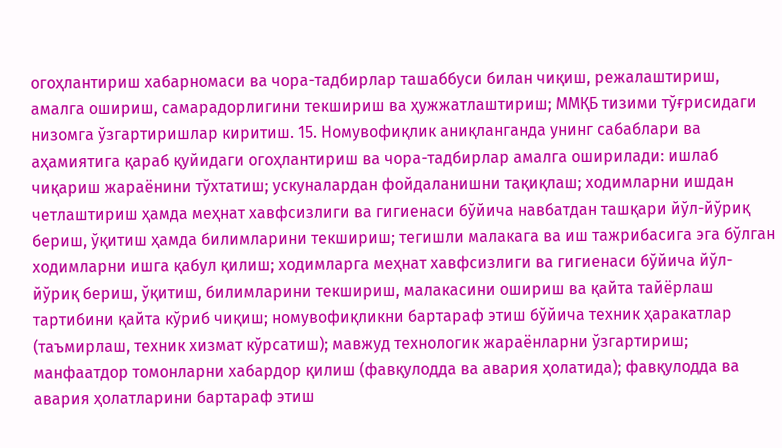огоҳлантириш хабарномаси ва чора-тадбирлар ташаббуси билан чиқиш, режалаштириш, амалга ошириш, самарадорлигини текшириш ва ҳужжатлаштириш; ММҚБ тизими тўғрисидаги низомга ўзгартиришлар киритиш. 15. Номувофиқлик аниқланганда унинг сабаблари ва аҳамиятига қараб қуйидаги огоҳлантириш ва чора-тадбирлар амалга оширилади: ишлаб чиқариш жараёнини тўхтатиш; ускуналардан фойдаланишни тақиқлаш; ходимларни ишдан четлаштириш ҳамда меҳнат хавфсизлиги ва гигиенаси бўйича навбатдан ташқари йўл-йўриқ бериш, ўқитиш ҳамда билимларини текшириш; тегишли малакага ва иш тажрибасига эга бўлган ходимларни ишга қабул қилиш; ходимларга меҳнат хавфсизлиги ва гигиенаси бўйича йўл-йўриқ бериш, ўқитиш, билимларини текшириш, малакасини ошириш ва қайта тайёрлаш тартибини қайта кўриб чиқиш; номувофиқликни бартараф этиш бўйича техник ҳаракатлар (таъмирлаш, техник хизмат кўрсатиш); мавжуд технологик жараёнларни ўзгартириш; манфаатдор томонларни хабардор қилиш (фавқулодда ва авария ҳолатида); фавқулодда ва авария ҳолатларини бартараф этиш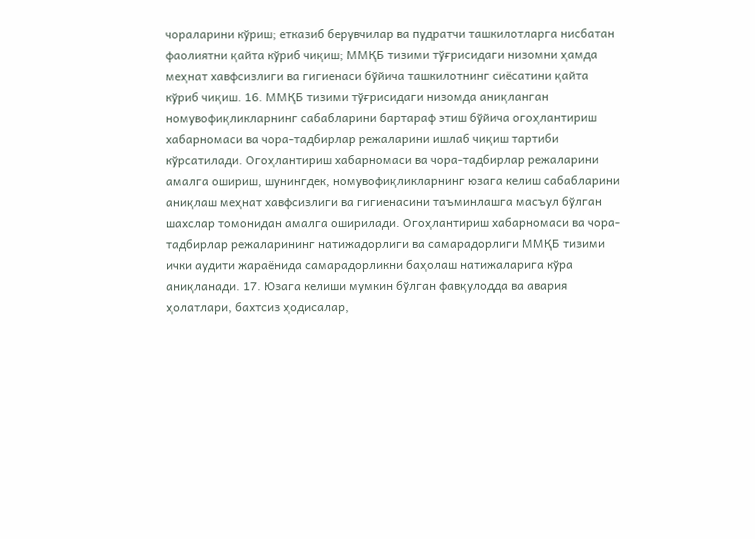чораларини кўриш; етказиб берувчилар ва пудратчи ташкилотларга нисбатан фаолиятни қайта кўриб чиқиш; ММҚБ тизими тўғрисидаги низомни ҳамда меҳнат хавфсизлиги ва гигиенаси бўйича ташкилотнинг сиёсатини қайта кўриб чиқиш. 16. ММҚБ тизими тўғрисидаги низомда аниқланган номувофиқликларнинг сабабларини бартараф этиш бўйича огоҳлантириш хабарномаси ва чора-тадбирлар режаларини ишлаб чиқиш тартиби кўрсатилади. Огоҳлантириш хабарномаси ва чора-тадбирлар режаларини амалга ошириш, шунингдек, номувофиқликларнинг юзага келиш сабабларини аниқлаш меҳнат хавфсизлиги ва гигиенасини таъминлашга масъул бўлган шахслар томонидан амалга оширилади. Огоҳлантириш хабарномаси ва чора-тадбирлар режаларининг натижадорлиги ва самарадорлиги ММҚБ тизими ички аудити жараёнида самарадорликни баҳолаш натижаларига кўра аниқланади. 17. Юзага келиши мумкин бўлган фавқулодда ва авария ҳолатлари, бахтсиз ҳодисалар,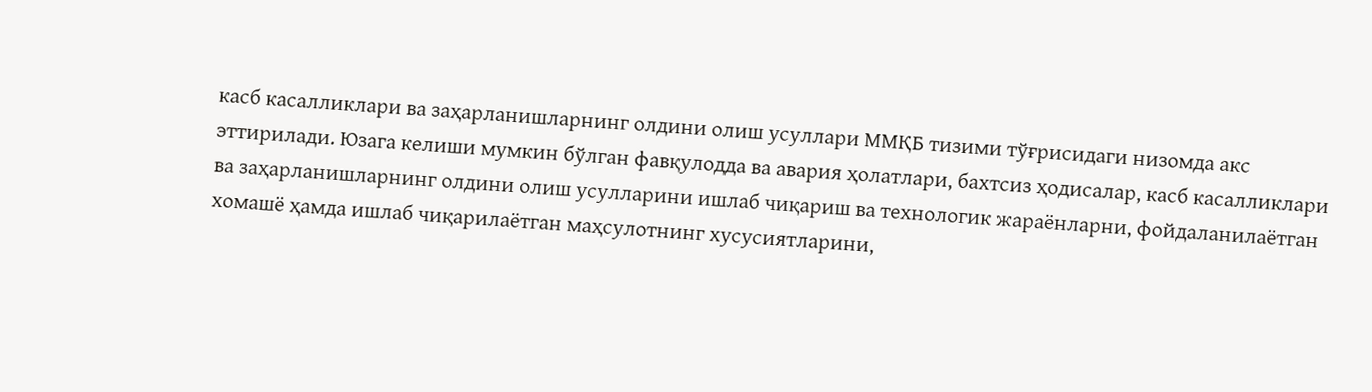касб касалликлари ва заҳарланишларнинг олдини олиш усуллари ММҚБ тизими тўғрисидаги низомда акс эттирилади. Юзага келиши мумкин бўлган фавқулодда ва авария ҳолатлари, бахтсиз ҳодисалар, касб касалликлари ва заҳарланишларнинг олдини олиш усулларини ишлаб чиқариш ва технологик жараёнларни, фойдаланилаётган хомашё ҳамда ишлаб чиқарилаётган маҳсулотнинг хусусиятларини,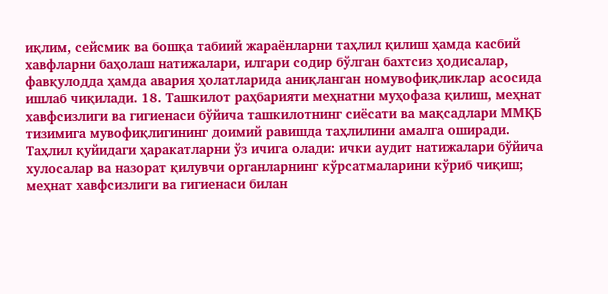иқлим, сейсмик ва бошқа табиий жараёнларни таҳлил қилиш ҳамда касбий хавфларни баҳолаш натижалари, илгари содир бўлган бахтсиз ҳодисалар, фавқулодда ҳамда авария ҳолатларида аниқланган номувофиқликлар асосида ишлаб чиқилади. 18. Ташкилот раҳбарияти меҳнатни муҳофаза қилиш, меҳнат хавфсизлиги ва гигиенаси бўйича ташкилотнинг сиёсати ва мақсадлари ММҚБ тизимига мувофиқлигининг доимий равишда таҳлилини амалга оширади. Таҳлил қуйидаги ҳаракатларни ўз ичига олади: ички аудит натижалари бўйича хулосалар ва назорат қилувчи органларнинг кўрсатмаларини кўриб чиқиш; меҳнат хавфсизлиги ва гигиенаси билан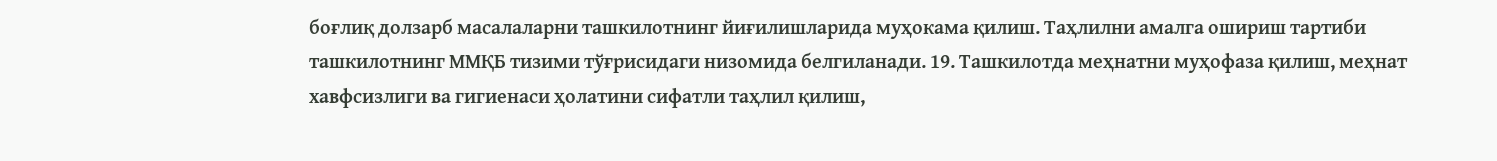боғлиқ долзарб масалаларни ташкилотнинг йиғилишларида муҳокама қилиш. Таҳлилни амалга ошириш тартиби ташкилотнинг ММҚБ тизими тўғрисидаги низомида белгиланади. 19. Ташкилотда меҳнатни муҳофаза қилиш, меҳнат хавфсизлиги ва гигиенаси ҳолатини сифатли таҳлил қилиш,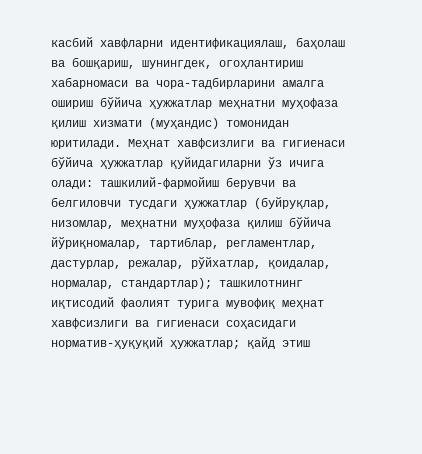касбий хавфларни идентификациялаш, баҳолаш ва бошқариш, шунингдек, огоҳлантириш хабарномаси ва чора-тадбирларини амалга ошириш бўйича ҳужжатлар меҳнатни муҳофаза қилиш хизмати (муҳандис) томонидан юритилади. Меҳнат хавфсизлиги ва гигиенаси бўйича ҳужжатлар қуйидагиларни ўз ичига олади: ташкилий-фармойиш берувчи ва белгиловчи тусдаги ҳужжатлар (буйруқлар, низомлар, меҳнатни муҳофаза қилиш бўйича йўриқномалар, тартиблар, регламентлар, дастурлар, режалар, рўйхатлар, қоидалар, нормалар, стандартлар); ташкилотнинг иқтисодий фаолият турига мувофиқ меҳнат хавфсизлиги ва гигиенаси соҳасидаги норматив-ҳуқуқий ҳужжатлар; қайд этиш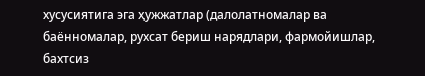хусусиятига эга ҳужжатлар (далолатномалар ва баённомалар, рухсат бериш нарядлари, фармойишлар, бахтсиз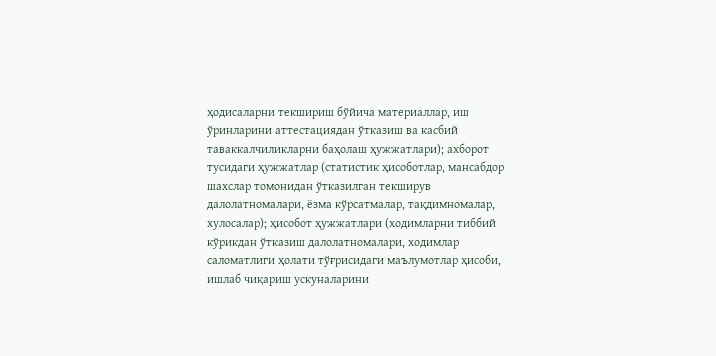ҳодисаларни текшириш бўйича материаллар, иш ўринларини аттестациядан ўтказиш ва касбий таваккалчиликларни баҳолаш ҳужжатлари); ахборот тусидаги ҳужжатлар (статистик ҳисоботлар, мансабдор шахслар томонидан ўтказилган текширув далолатномалари, ёзма кўрсатмалар, тақдимномалар, хулосалар); ҳисобот ҳужжатлари (ходимларни тиббий кўрикдан ўтказиш далолатномалари, ходимлар саломатлиги ҳолати тўғрисидаги маълумотлар ҳисоби, ишлаб чиқариш ускуналарини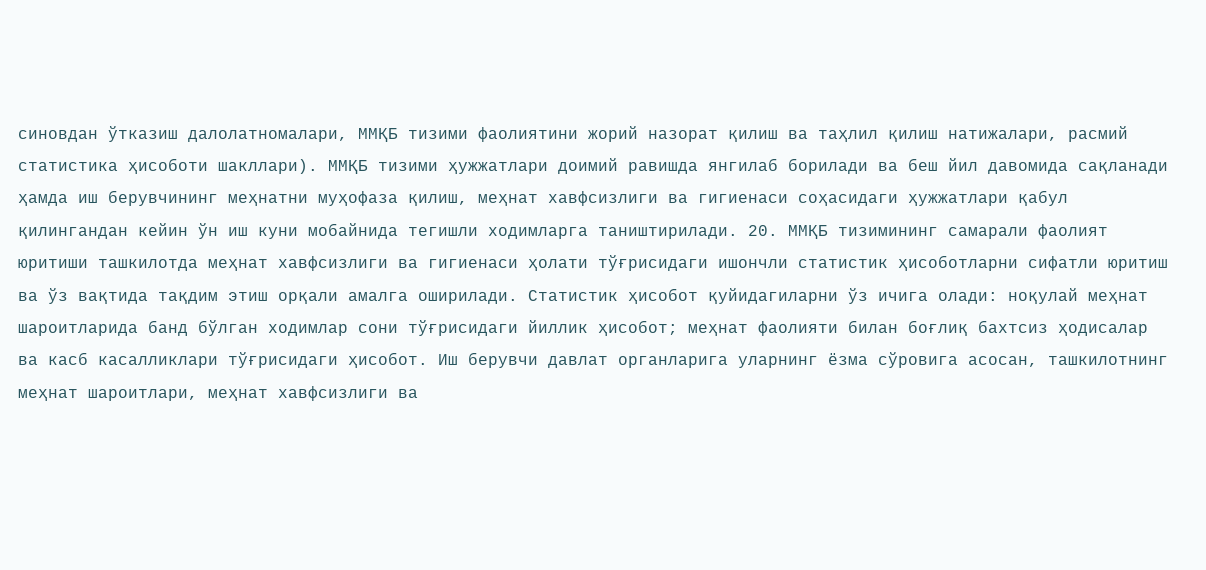синовдан ўтказиш далолатномалари, ММҚБ тизими фаолиятини жорий назорат қилиш ва таҳлил қилиш натижалари, расмий статистика ҳисоботи шакллари). ММҚБ тизими ҳужжатлари доимий равишда янгилаб борилади ва беш йил давомида сақланади ҳамда иш берувчининг меҳнатни муҳофаза қилиш, меҳнат хавфсизлиги ва гигиенаси соҳасидаги ҳужжатлари қабул қилингандан кейин ўн иш куни мобайнида тегишли ходимларга таништирилади. 20. ММҚБ тизимининг самарали фаолият юритиши ташкилотда меҳнат хавфсизлиги ва гигиенаси ҳолати тўғрисидаги ишончли статистик ҳисоботларни сифатли юритиш ва ўз вақтида тақдим этиш орқали амалга оширилади. Статистик ҳисобот қуйидагиларни ўз ичига олади: ноқулай меҳнат шароитларида банд бўлган ходимлар сони тўғрисидаги йиллик ҳисобот; меҳнат фаолияти билан боғлиқ бахтсиз ҳодисалар ва касб касалликлари тўғрисидаги ҳисобот. Иш берувчи давлат органларига уларнинг ёзма сўровига асосан, ташкилотнинг меҳнат шароитлари, меҳнат хавфсизлиги ва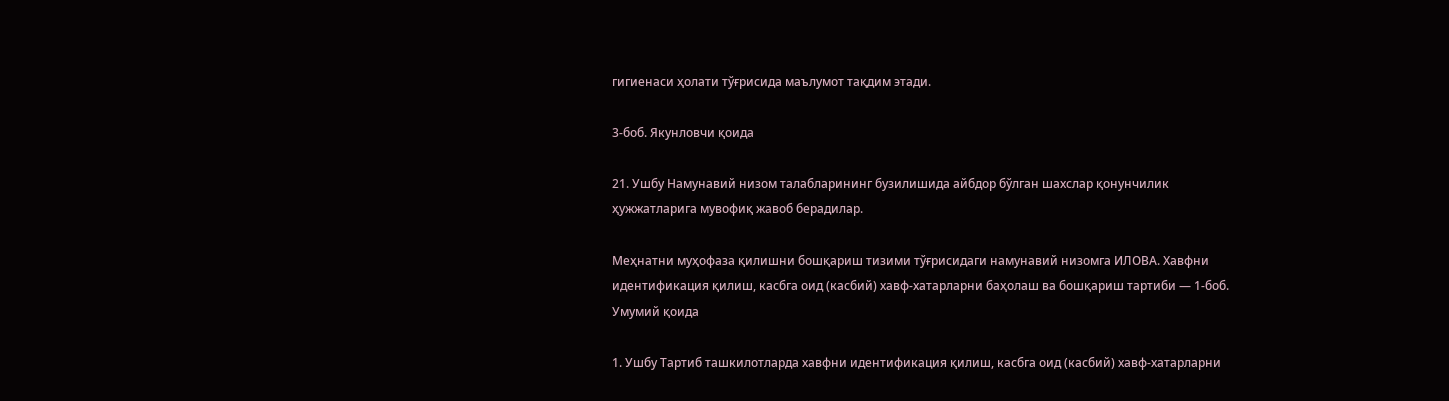гигиенаси ҳолати тўғрисида маълумот тақдим этади.

3-боб. Якунловчи қоида

21. Ушбу Намунавий низом талабларининг бузилишида айбдор бўлган шахслар қонунчилик ҳужжатларига мувофиқ жавоб берадилар.

Меҳнатни муҳофаза қилишни бошқариш тизими тўғрисидаги намунавий низомга ИЛОВА. Хавфни идентификация қилиш, касбга оид (касбий) хавф-хатарларни баҳолаш ва бошқариш тартиби — 1-боб. Умумий қоида

1. Ушбу Тартиб ташкилотларда хавфни идентификация қилиш, касбга оид (касбий) хавф-хатарларни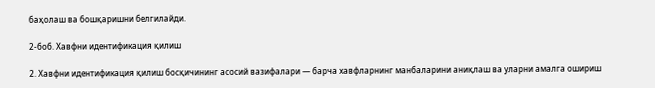баҳолаш ва бошқаришни белгилайди.

2-боб. Хавфни идентификация қилиш

2. Хавфни идентификация қилиш босқичининг асосий вазифалари — барча хавфларнинг манбаларини аниқлаш ва уларни амалга ошириш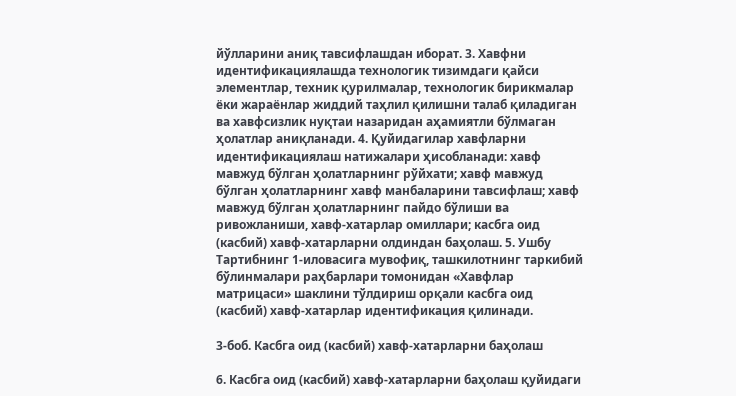йўлларини аниқ тавсифлашдан иборат. 3. Хавфни идентификациялашда технологик тизимдаги қайси элементлар, техник қурилмалар, технологик бирикмалар ёки жараёнлар жиддий таҳлил қилишни талаб қиладиган ва хавфсизлик нуқтаи назаридан аҳамиятли бўлмаган ҳолатлар аниқланади. 4. Қуйидагилар хавфларни идентификациялаш натижалари ҳисобланади: хавф мавжуд бўлган ҳолатларнинг рўйхати; хавф мавжуд бўлган ҳолатларнинг хавф манбаларини тавсифлаш; хавф мавжуд бўлган ҳолатларнинг пайдо бўлиши ва ривожланиши, хавф-хатарлар омиллари; касбга оид (касбий) хавф-хатарларни олдиндан баҳолаш. 5. Ушбу Тартибнинг 1-иловасига мувофиқ, ташкилотнинг таркибий бўлинмалари раҳбарлари томонидан «Хавфлар матрицаси» шаклини тўлдириш орқали касбга оид (касбий) хавф-хатарлар идентификация қилинади.

3-боб. Касбга оид (касбий) хавф-хатарларни баҳолаш

6. Касбга оид (касбий) хавф-хатарларни баҳолаш қуйидаги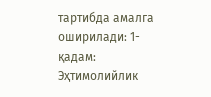тартибда амалга оширилади: 1-қадам: Эҳтимолийлик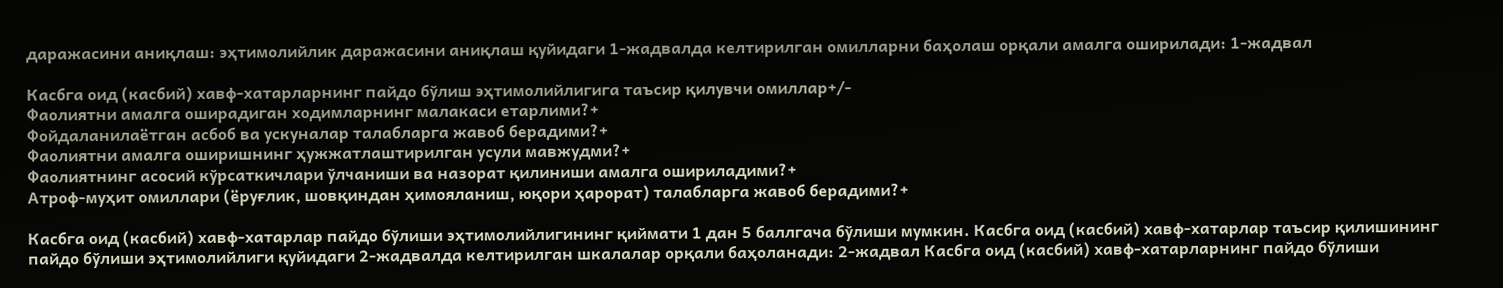даражасини аниқлаш: эҳтимолийлик даражасини аниқлаш қуйидаги 1-жадвалда келтирилган омилларни баҳолаш орқали амалга оширилади: 1-жадвал

Касбга оид (касбий) хавф-хатарларнинг пайдо бўлиш эҳтимолийлигига таъсир қилувчи омиллар+/-
Фаолиятни амалга оширадиган ходимларнинг малакаси етарлими?+
Фойдаланилаётган асбоб ва ускуналар талабларга жавоб берадими?+
Фаолиятни амалга оширишнинг ҳужжатлаштирилган усули мавжудми?+
Фаолиятнинг асосий кўрсаткичлари ўлчаниши ва назорат қилиниши амалга ошириладими?+
Атроф-муҳит омиллари (ёруғлик, шовқиндан ҳимояланиш, юқори ҳарорат) талабларга жавоб берадими?+

Касбга оид (касбий) хавф-хатарлар пайдо бўлиши эҳтимолийлигининг қиймати 1 дан 5 баллгача бўлиши мумкин. Касбга оид (касбий) хавф-хатарлар таъсир қилишининг пайдо бўлиши эҳтимолийлиги қуйидаги 2-жадвалда келтирилган шкалалар орқали баҳоланади: 2-жадвал Касбга оид (касбий) хавф-хатарларнинг пайдо бўлиши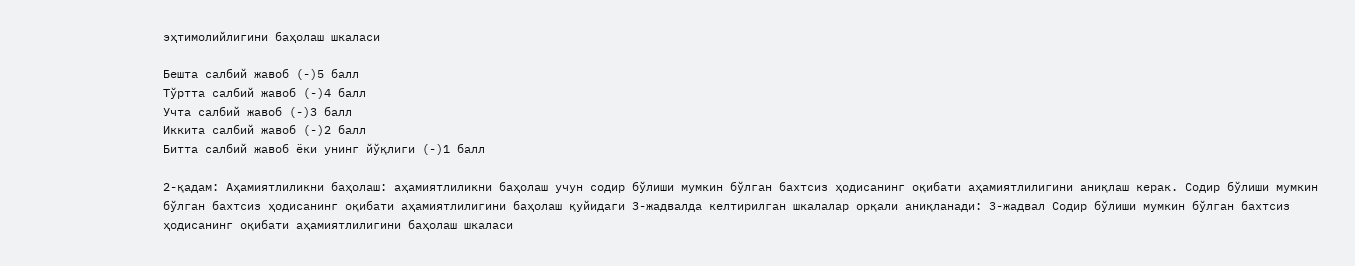эҳтимолийлигини баҳолаш шкаласи

Бешта салбий жавоб (-)5 балл
Тўртта салбий жавоб (-)4 балл
Учта салбий жавоб (-)3 балл
Иккита салбий жавоб (-)2 балл
Битта салбий жавоб ёки унинг йўқлиги (-)1 балл

2-қадам: Аҳамиятлиликни баҳолаш: аҳамиятлиликни баҳолаш учун содир бўлиши мумкин бўлган бахтсиз ҳодисанинг оқибати аҳамиятлилигини аниқлаш керак. Содир бўлиши мумкин бўлган бахтсиз ҳодисанинг оқибати аҳамиятлилигини баҳолаш қуйидаги 3-жадвалда келтирилган шкалалар орқали аниқланади: 3-жадвал Содир бўлиши мумкин бўлган бахтсиз ҳодисанинг оқибати аҳамиятлилигини баҳолаш шкаласи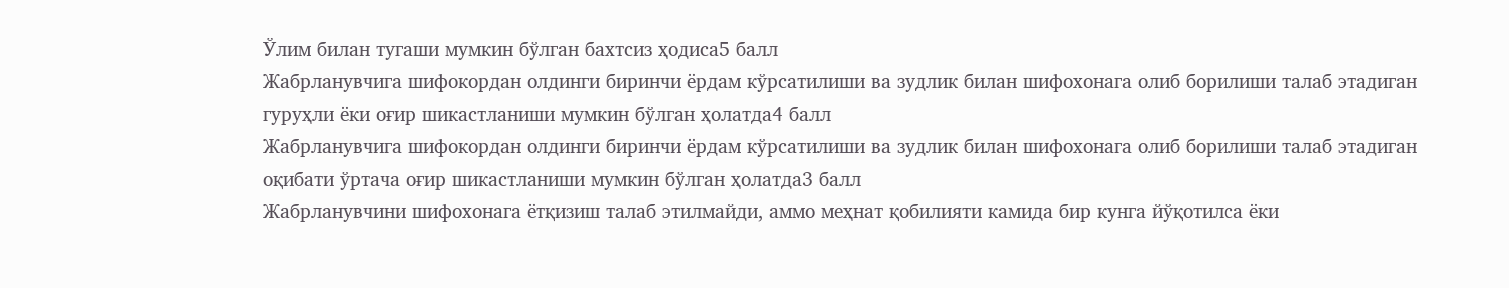Ўлим билан тугаши мумкин бўлган бахтсиз ҳодиса5 балл
Жабрланувчига шифокордан олдинги биринчи ёрдам кўрсатилиши ва зудлик билан шифохонага олиб борилиши талаб этадиган гуруҳли ёки оғир шикастланиши мумкин бўлган ҳолатда4 балл
Жабрланувчига шифокордан олдинги биринчи ёрдам кўрсатилиши ва зудлик билан шифохонага олиб борилиши талаб этадиган оқибати ўртача оғир шикастланиши мумкин бўлган ҳолатда3 балл
Жабрланувчини шифохонага ётқизиш талаб этилмайди, аммо меҳнат қобилияти камида бир кунга йўқотилса ёки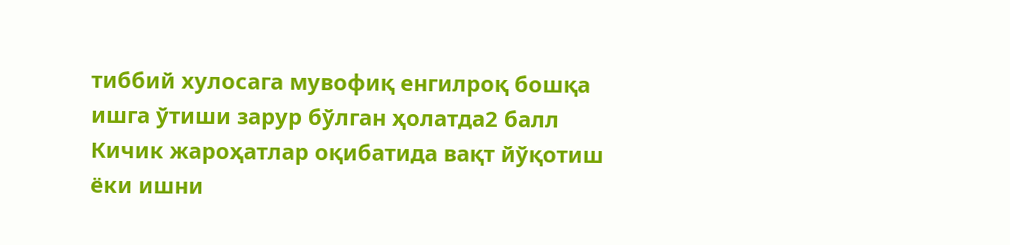тиббий хулосага мувофиқ енгилроқ бошқа ишга ўтиши зарур бўлган ҳолатда2 балл
Кичик жароҳатлар оқибатида вақт йўқотиш ёки ишни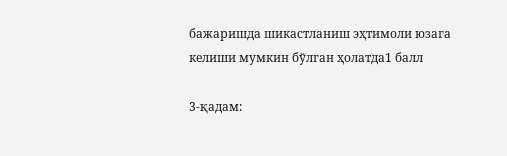бажаришда шикастланиш эҳтимоли юзага келиши мумкин бўлган ҳолатда1 балл

3-қадам: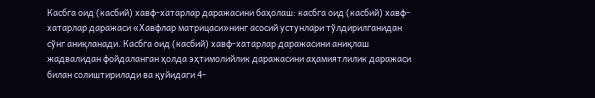Касбга оид (касбий) хавф-хатарлар даражасини баҳолаш: касбга оид (касбий) хавф-хатарлар даражаси «Хавфлар матрицаси»нинг асосий устунлари тўлдирилганидан сўнг аниқланади. Касбга оид (касбий) хавф-хатарлар даражасини аниқлаш жадвалидан фойдаланган ҳолда эҳтимолийлик даражасини аҳамиятлилик даражаси билан солиштирилади ва қуйидаги 4-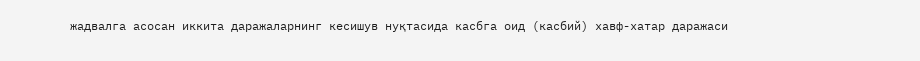жадвалга асосан иккита даражаларнинг кесишув нуқтасида касбга оид (касбий) хавф-хатар даражаси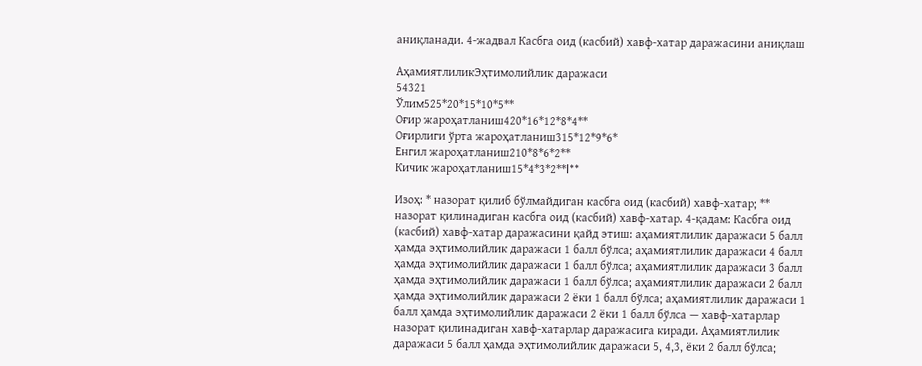аниқланади. 4-жадвал Касбга оид (касбий) хавф-хатар даражасини аниқлаш

АҳамиятлиликЭҳтимолийлик даражаси
54321
Ўлим525*20*15*10*5**
Оғир жароҳатланиш420*16*12*8*4**
Оғирлиги ўрта жароҳатланиш315*12*9*6*
Енгил жароҳатланиш210*8*6*2**
Кичик жароҳатланиш15*4*3*2**l**

Изоҳ: * назорат қилиб бўлмайдиган касбга оид (касбий) хавф-хатар; ** назорат қилинадиган касбга оид (касбий) хавф-хатар. 4-қадам: Касбга оид (касбий) хавф-хатар даражасини қайд этиш: аҳамиятлилик даражаси 5 балл ҳамда эҳтимолийлик даражаси 1 балл бўлса; аҳамиятлилик даражаси 4 балл ҳамда эҳтимолийлик даражаси 1 балл бўлса; аҳамиятлилик даражаси 3 балл ҳамда эҳтимолийлик даражаси 1 балл бўлса; аҳамиятлилик даражаси 2 балл ҳамда эҳтимолийлик даражаси 2 ёки 1 балл бўлса; аҳамиятлилик даражаси 1 балл ҳамда эҳтимолийлик даражаси 2 ёки 1 балл бўлса — хавф-хатарлар назорат қилинадиган хавф-хатарлар даражасига киради. Аҳамиятлилик даражаси 5 балл ҳамда эҳтимолийлик даражаси 5, 4,3, ёки 2 балл бўлса;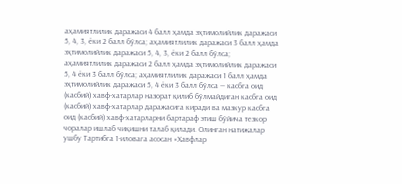аҳамиятлилик даражаси 4 балл ҳамда эҳтимолийлик даражаси 5, 4, 3, ёки 2 балл бўлса; аҳамиятлилик даражаси 3 балл ҳамда эҳтимолийлик даражаси 5, 4, 3, ёки 2 балл бўлса; аҳамиятлилик даражаси 2 балл ҳамда эҳтимолийлик даражаси 5, 4 ёки 3 балл бўлса; аҳамиятлилик даражаси 1 балл ҳамда эҳтимолийлик даражаси 5, 4 ёки 3 балл бўлса — касбга оид (касбий) хавф-хатарлар назорат қилиб бўлмайдиган касбга оид (касбий) хавф-хатарлар даражасига киради ва мазкур касбга оид (касбий) хавф-хатарларни бартараф этиш бўйича тезкор чоралар ишлаб чиқишни талаб қилади. Олинган натижалар ушбу Тартибга 1-иловага асосан «Хавфлар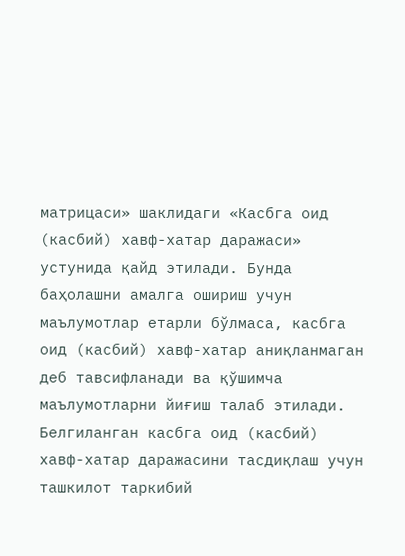матрицаси» шаклидаги «Касбга оид (касбий) хавф-хатар даражаси» устунида қайд этилади. Бунда баҳолашни амалга ошириш учун маълумотлар етарли бўлмаса, касбга оид (касбий) хавф-хатар аниқланмаган деб тавсифланади ва қўшимча маълумотларни йиғиш талаб этилади. Белгиланган касбга оид (касбий) хавф-хатар даражасини тасдиқлаш учун ташкилот таркибий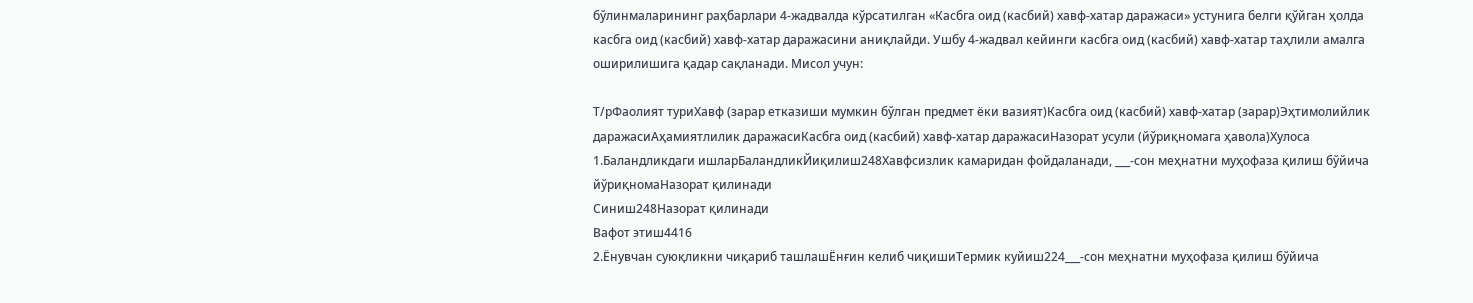бўлинмаларининг раҳбарлари 4-жадвалда кўрсатилган «Касбга оид (касбий) хавф-хатар даражаси» устунига белги қўйган ҳолда касбга оид (касбий) хавф-хатар даражасини аниқлайди. Ушбу 4-жадвал кейинги касбга оид (касбий) хавф-хатар таҳлили амалга оширилишига қадар сақланади. Мисол учун:

Т/рФаолият туриХавф (зарар етказиши мумкин бўлган предмет ёки вазият)Касбга оид (касбий) хавф-хатар (зарар)Эҳтимолийлик даражасиАҳамиятлилик даражасиКасбга оид (касбий) хавф-хатар даражасиНазорат усули (йўриқномага ҳавола)Хулоса
1.Баландликдаги ишларБаландликЙиқилиш248Хавфсизлик камаридан фойдаланади, ___-сон меҳнатни муҳофаза қилиш бўйича йўриқномаНазорат қилинади
Синиш248Назорат қилинади
Вафот этиш4416
2.Ёнувчан суюқликни чиқариб ташлашЁнғин келиб чиқишиТермик куйиш224___-сон меҳнатни муҳофаза қилиш бўйича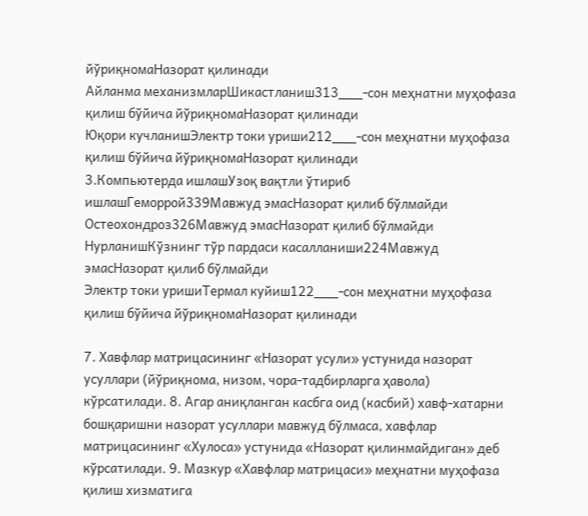йўриқномаНазорат қилинади
Айланма механизмларШикастланиш313___-сон меҳнатни муҳофаза қилиш бўйича йўриқномаНазорат қилинади
Юқори кучланишЭлектр токи уриши212___-сон меҳнатни муҳофаза қилиш бўйича йўриқномаНазорат қилинади
3.Компьютерда ишлашУзоқ вақтли ўтириб ишлашГеморрой339Мавжуд эмасНазорат қилиб бўлмайди
Остеохондроз326Мавжуд эмасНазорат қилиб бўлмайди
НурланишКўзнинг тўр пардаси касалланиши224Мавжуд эмасНазорат қилиб бўлмайди
Электр токи уришиТермал куйиш122___-сон меҳнатни муҳофаза қилиш бўйича йўриқномаНазорат қилинади

7. Хавфлар матрицасининг «Назорат усули» устунида назорат усуллари (йўриқнома, низом, чора-тадбирларга ҳавола) кўрсатилади. 8. Агар аниқланган касбга оид (касбий) хавф-хатарни бошқаришни назорат усуллари мавжуд бўлмаса, хавфлар матрицасининг «Хулоса» устунида «Назорат қилинмайдиган» деб кўрсатилади. 9. Мазкур «Хавфлар матрицаси» меҳнатни муҳофаза қилиш хизматига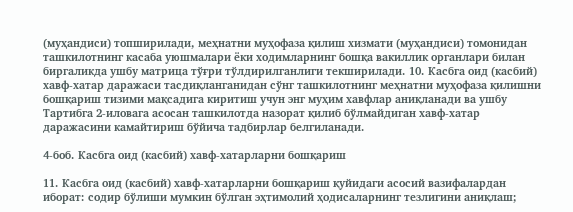(муҳандиси) топширилади, меҳнатни муҳофаза қилиш хизмати (муҳандиси) томонидан ташкилотнинг касаба уюшмалари ёки ходимларнинг бошқа вакиллик органлари билан биргаликда ушбу матрица тўғри тўлдирилганлиги текширилади. 10. Касбга оид (касбий) хавф-хатар даражаси тасдиқланганидан сўнг ташкилотнинг меҳнатни муҳофаза қилишни бошқариш тизими мақсадига киритиш учун энг муҳим хавфлар аниқланади ва ушбу Тартибга 2-иловага асосан ташкилотда назорат қилиб бўлмайдиган хавф-хатар даражасини камайтириш бўйича тадбирлар белгиланади.

4-боб. Касбга оид (касбий) хавф-хатарларни бошқариш

11. Касбга оид (касбий) хавф-хатарларни бошқариш қуйидаги асосий вазифалардан иборат: содир бўлиши мумкин бўлган эҳтимолий ҳодисаларнинг тезлигини аниқлаш;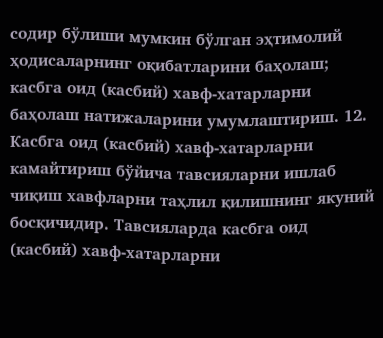содир бўлиши мумкин бўлган эҳтимолий ҳодисаларнинг оқибатларини баҳолаш; касбга оид (касбий) хавф-хатарларни баҳолаш натижаларини умумлаштириш. 12. Касбга оид (касбий) хавф-хатарларни камайтириш бўйича тавсияларни ишлаб чиқиш хавфларни таҳлил қилишнинг якуний босқичидир. Тавсияларда касбга оид (касбий) хавф-хатарларни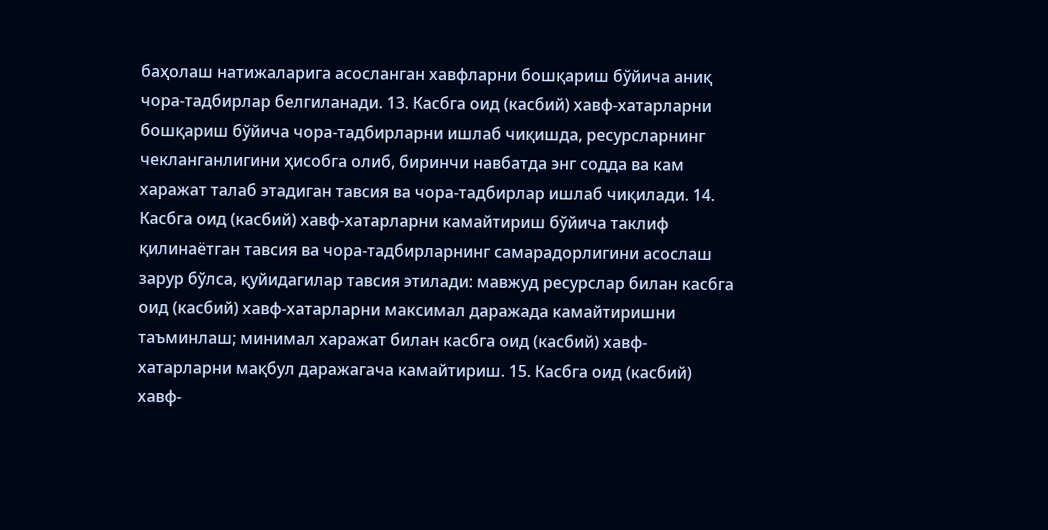баҳолаш натижаларига асосланган хавфларни бошқариш бўйича аниқ чора-тадбирлар белгиланади. 13. Касбга оид (касбий) хавф-хатарларни бошқариш бўйича чора-тадбирларни ишлаб чиқишда, ресурсларнинг чекланганлигини ҳисобга олиб, биринчи навбатда энг содда ва кам харажат талаб этадиган тавсия ва чора-тадбирлар ишлаб чиқилади. 14. Касбга оид (касбий) хавф-хатарларни камайтириш бўйича таклиф қилинаётган тавсия ва чора-тадбирларнинг самарадорлигини асослаш зарур бўлса, қуйидагилар тавсия этилади: мавжуд ресурслар билан касбга оид (касбий) хавф-хатарларни максимал даражада камайтиришни таъминлаш; минимал харажат билан касбга оид (касбий) хавф-хатарларни мақбул даражагача камайтириш. 15. Касбга оид (касбий) хавф-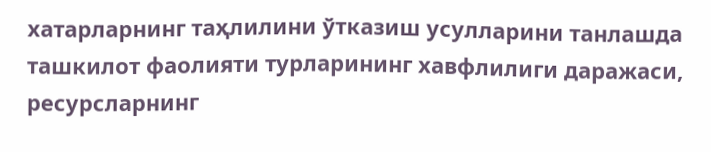хатарларнинг таҳлилини ўтказиш усулларини танлашда ташкилот фаолияти турларининг хавфлилиги даражаси, ресурсларнинг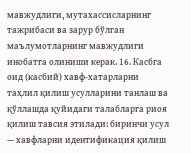мавжудлиги, мутахассисларнинг тажрибаси ва зарур бўлган маълумотларнинг мавжудлиги инобатга олиниши керак. 16. Касбга оид (касбий) хавф-хатарларни таҳлил қилиш усулларини танлаш ва қўллашда қуйидаги талабларга риоя қилиш тавсия этилади: биринчи усул — хавфларни идентификация қилиш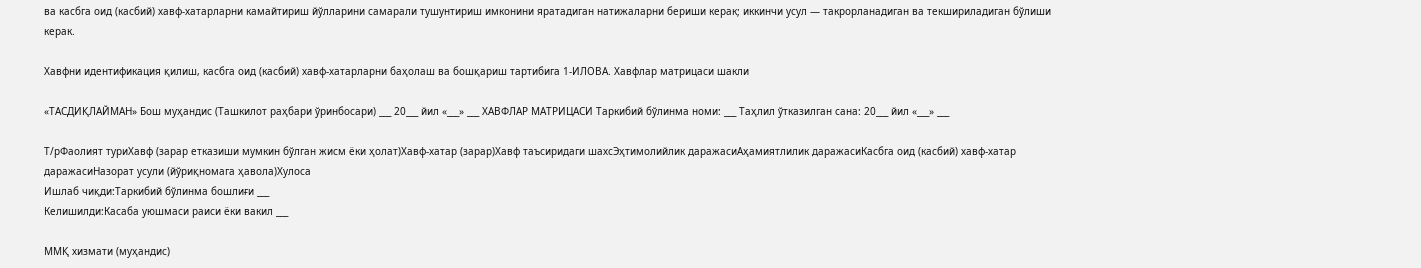ва касбга оид (касбий) хавф-хатарларни камайтириш йўлларини самарали тушунтириш имконини яратадиган натижаларни бериши керак; иккинчи усул — такрорланадиган ва текшириладиган бўлиши керак.

Хавфни идентификация қилиш, касбга оид (касбий) хавф-хатарларни баҳолаш ва бошқариш тартибига 1-ИЛОВА. Хавфлар матрицаси шакли

«ТАСДИҚЛАЙМАН» Бош муҳандис (Ташкилот раҳбари ўринбосари) ___ 20___ йил «___» ___ ХАВФЛАР МАТРИЦАСИ Таркибий бўлинма номи: ___ Таҳлил ўтказилган сана: 20___ йил «___» ___

Т/рФаолият туриХавф (зарар етказиши мумкин бўлган жисм ёки ҳолат)Хавф-хатар (зарар)Хавф таъсиридаги шахсЭҳтимолийлик даражасиАҳамиятлилик даражасиКасбга оид (касбий) хавф-хатар даражасиНазорат усули (йўриқномага ҳавола)Хулоса
Ишлаб чиқди:Таркибий бўлинма бошлиғи ___
Келишилди:Касаба уюшмаси раиси ёки вакил ___

ММҚ хизмати (муҳандис)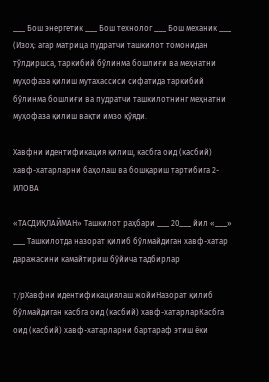___ Бош энергетик ___ Бош технолог ___ Бош механик ___ (Изоҳ: агар матрица пудратчи ташкилот томонидан тўлдиршса, таркибий бўлинма бошлиғи ва меҳнатни муҳофаза қилиш мутахассиси сифатида таркибий бўлинма бошлиғи ва пудратчи ташкилотнинг меҳнатни муҳофаза қилиш вақти имзо қўяди.

Хавфни идентификация қилиш, касбга оид (касбий) хавф-хатарларни баҳолаш ва бошқариш тартибига 2-ИЛОВА

«ТАСДИҚЛАЙМАН» Ташкилот раҳбари ___ 20___ йил «___» ___ Ташкилотда назорат қилиб бўлмайдиган хавф-хатар даражасини камайтириш бўйича тадбирлар

T/рХавфни идентификациялаш жойиНазорат қилиб бўлмайдиган касбга оид (касбий) хавф-хатарларКасбга оид (касбий) хавф-хатарларни бартараф этиш ёки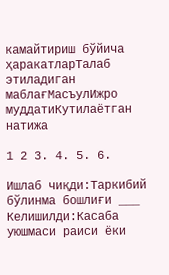камайтириш бўйича ҳаракатларТалаб этиладиган маблағМасъулИжро муддатиКутилаётган натижа

1 2 3. 4. 5. 6.

Ишлаб чиқди:Таркибий бўлинма бошлиғи ___
Келишилди:Касаба уюшмаси раиси ёки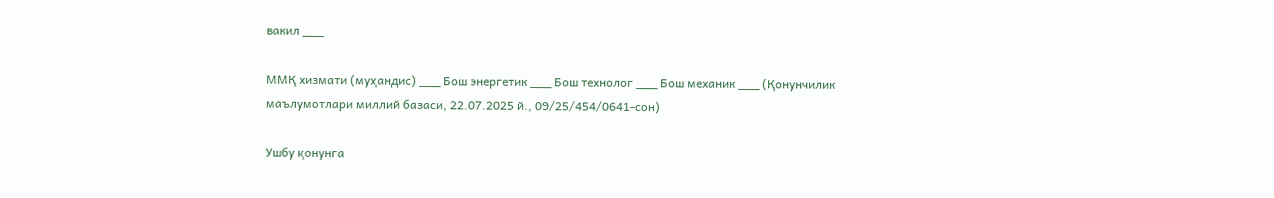вакил ___

ММҚ хизмати (муҳандис) ___ Бош энергетик ___ Бош технолог ___ Бош механик ___ (Қонунчилик маълумотлари миллий базаси, 22.07.2025 й., 09/25/454/0641-сон)

Ушбу қонунга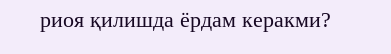риоя қилишда ёрдам керакми?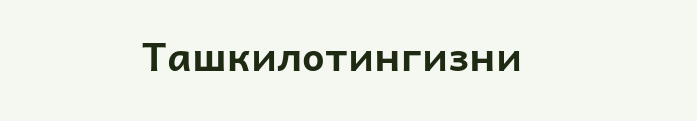Ташкилотингизни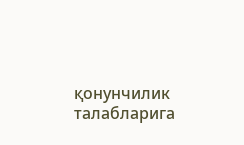қонунчилик талабларига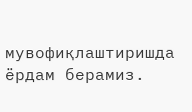мувофиқлаштиришда ёрдам берамиз.